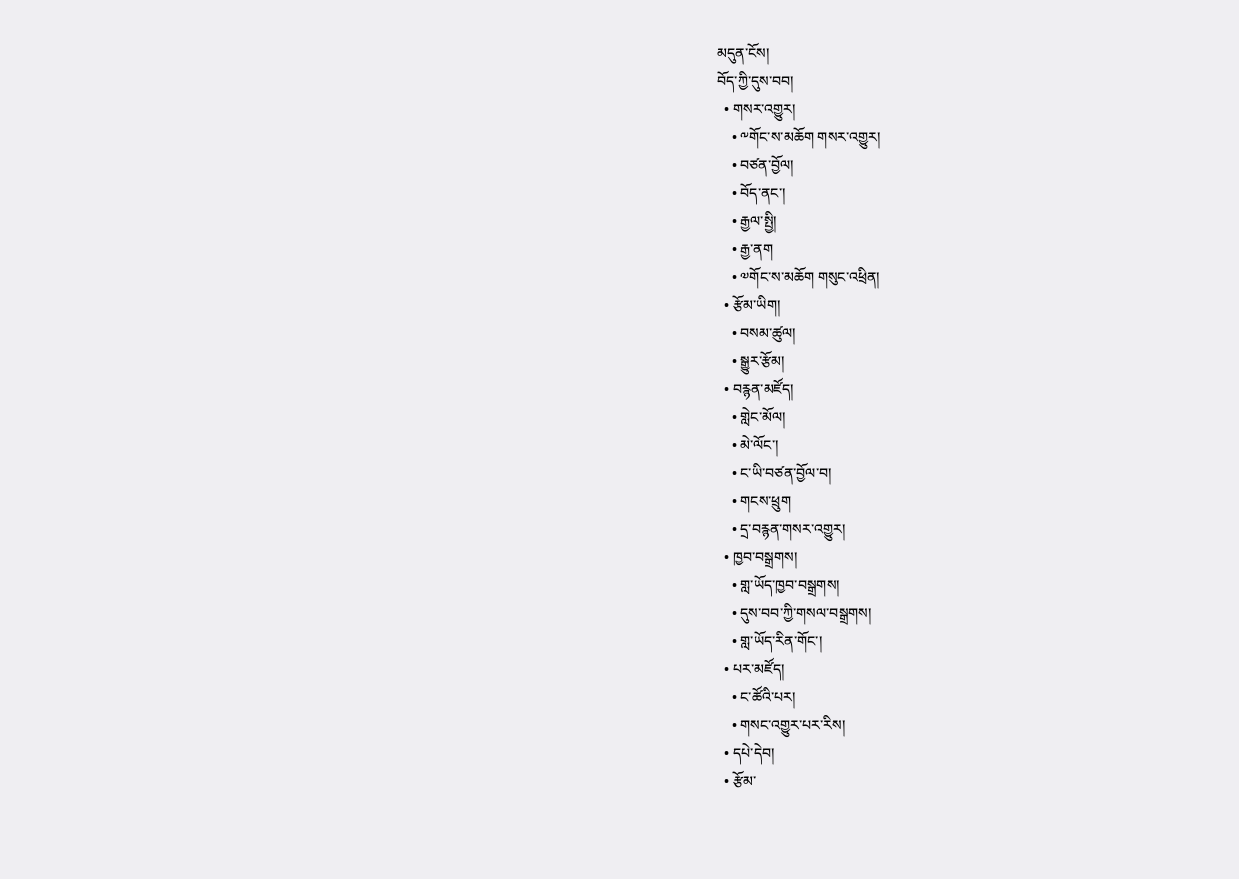མདུན་ངོས།
བོད་ཀྱི་དུས་བབ།
  • གསར་འགྱུར།
    • ༸གོང་ས་མཆོག གསར་འགྱུར།
    • བཙན་བྱོལ།
    • བོད་ནང་།
    • རྒྱལ་སྤྱི།
    • རྒྱ་ནག
    • ༧གོང་ས་མཆོག གསུང་འཕྲིན།
  • རྩོམ་ཡིག།
    • བསམ་ཚུལ།
    • སྒྱུར་རྩོམ།
  • བརྙན་མཛོད།
    • གླེང་མོལ།
    • མེ་ལོང་།
    • ང་ཡི་བཙན་བྱོལ་བ།
    • གངས་ཕྲུག
    • དྲ་བརྙན་གསར་འགྱུར།
  • ཁྱབ་བསྒྲགས།
    • གླ་ཡོད་ཁྱབ་བསྒྲགས།
    • དུས་བབ་ཀྱི་གསལ་བསྒྲགས།
    • གླ་ཡོད་རིན་གོང་།
  • པར་མཛོད།
    • ང་ཚོའི་པར།
    • གསང་འགྱུར་པར་རིས།
  • དཔེ་དེབ།
  • རྩོམ་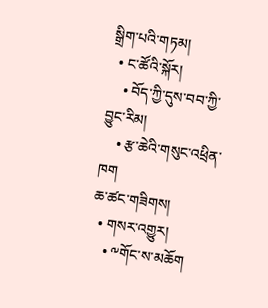སྒྲིག་པའི་གཏམ།
  • ང་ཚོའི་སྐོར།
    • བོད་ཀྱི་དུས་བབ་ཀྱི་བྱུང་རིམ།
    • རྩ་ཆེའི་གསུང་འཕྲིན་ཁག
ཆ་ཚང་གཟིགས།
  • གསར་འགྱུར།
    • ༸གོང་ས་མཆོག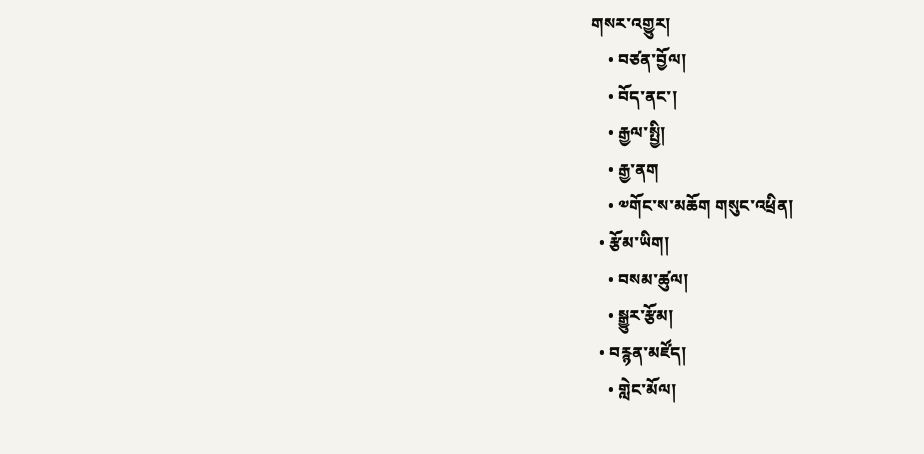གསར་འགྱུར།
    • བཙན་བྱོལ།
    • བོད་ནང་།
    • རྒྱལ་སྤྱི།
    • རྒྱ་ནག
    • ༧གོང་ས་མཆོག གསུང་འཕྲིན།
  • རྩོམ་ཡིག།
    • བསམ་ཚུལ།
    • སྒྱུར་རྩོམ།
  • བརྙན་མཛོད།
    • གླེང་མོལ།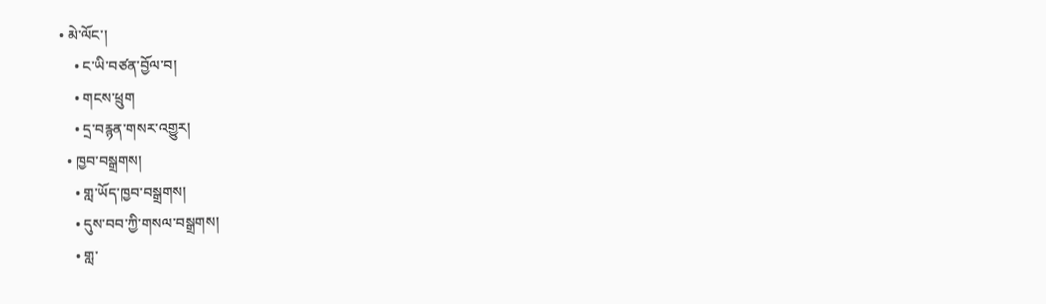• མེ་ལོང་།
    • ང་ཡི་བཙན་བྱོལ་བ།
    • གངས་ཕྲུག
    • དྲ་བརྙན་གསར་འགྱུར།
  • ཁྱབ་བསྒྲགས།
    • གླ་ཡོད་ཁྱབ་བསྒྲགས།
    • དུས་བབ་ཀྱི་གསལ་བསྒྲགས།
    • གླ་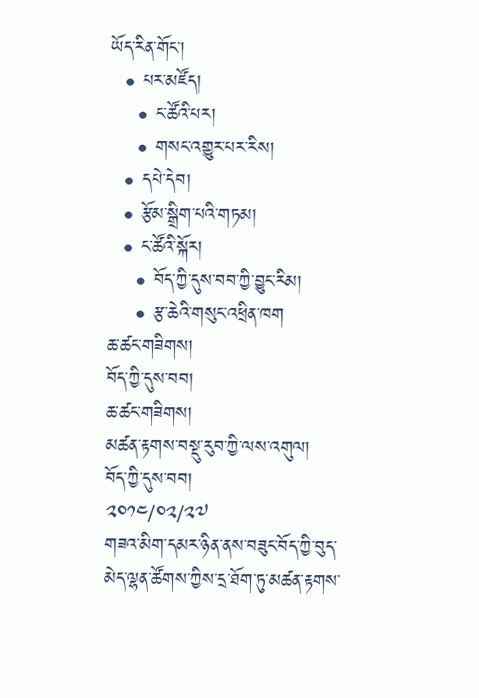ཡོད་རིན་གོང་།
  • པར་མཛོད།
    • ང་ཚོའི་པར།
    • གསང་འགྱུར་པར་རིས།
  • དཔེ་དེབ།
  • རྩོམ་སྒྲིག་པའི་གཏམ།
  • ང་ཚོའི་སྐོར།
    • བོད་ཀྱི་དུས་བབ་ཀྱི་བྱུང་རིམ།
    • རྩ་ཆེའི་གསུང་འཕྲིན་ཁག
ཆ་ཚང་གཟིགས།
བོད་ཀྱི་དུས་བབ།
ཆ་ཚང་གཟིགས།
མཚན་རྟགས་བསྡུ་རུབ་ཀྱི་ལས་འགུལ།
བོད་ཀྱི་དུས་བབ།
༢༠༡༤/༠༢/༢༧
གཟའ་མིག་དམར་ཉིན་ནས་བཟུང་བོད་ཀྱི་བུད་མེད་ལྷན་ཚོགས་ཀྱིས་དྲ་ཐོག་ཏུ་མཚན་རྟགས་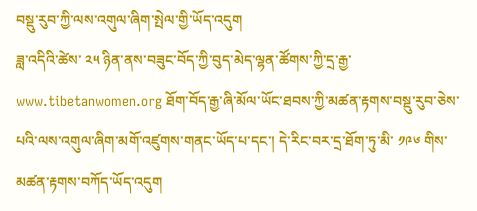བསྡུ་རུབ་ཀྱི་ལས་འགུལ་ཞིག་སྤེལ་གྱི་ཡོད་འདུག
ཟླ་འདིའི་ཚེས་ ༢༥ ཉིན་ནས་བཟུང་བོད་ཀྱི་བུད་མེད་ལྷན་ཚོགས་ཀྱི་དྲ་རྒྱ་ www.tibetanwomen.org ཐོག་བོད་རྒྱ་ཞི་མོལ་ཡོང་ཐབས་ཀྱི་མཚན་རྟགས་བསྡུ་རུབ་ཅེས་པའི་ལས་འགུལ་ཞིག་མགོ་འཛུགས་གནང་ཡོད་པ་དང་། དེ་རིང་བར་དྲ་ཐོག་ཏུ་མི་ ༡༩༦ གིས་མཚན་རྟགས་བཀོད་ཡོད་འདུག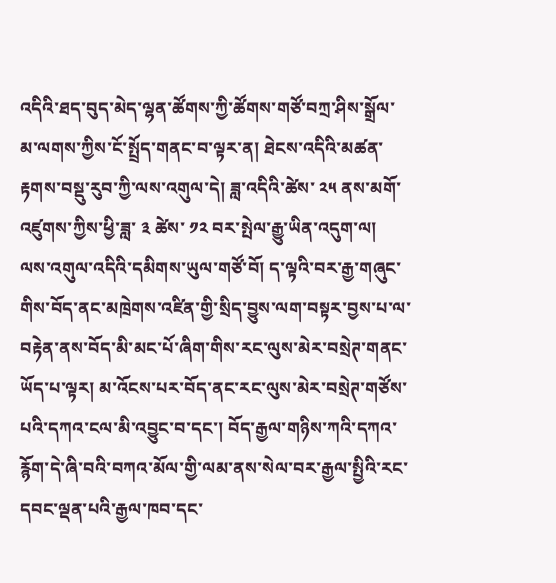འདིའི་ཐད་བུད་མེད་ལྷན་ཚོགས་ཀྱི་ཚོགས་གཙོ་བཀྲ་ཤིས་སྒྲོལ་མ་ལགས་ཀྱིས་ངོ་སྤྲོད་གནང་བ་ལྟར་ན། ཐེངས་འདིའི་མཚན་རྟགས་བསྡུ་རུབ་ཀྱི་ལས་འགུལ་དེ། ཟླ་འདིའི་ཚེས་ ༢༥ ནས་མགོ་འཛུགས་ཀྱིས་ཕྱི་ཟླ་ ༣ ཚེས་ ༡༢ བར་སྤེལ་རྒྱུ་ཡིན་འདུག་ལ། ལས་འགུལ་འདིའི་དམིགས་ཡུལ་གཙོ་བོ། ད་ལྟའི་བར་རྒྱ་གཞུང་གིས་བོད་ནང་མཁྲེགས་འཛིན་གྱི་སྲིད་བྱུས་ལག་བསྟར་བྱས་པ་ལ་བརྟེན་ནས་བོད་མི་མང་པོ་ཞིག་གིས་རང་ལུས་མེར་བསྲེཊ་གནང་ཡོད་པ་ལྟར། མ་འོངས་པར་བོད་ནང་རང་ལུས་མེར་བསྲེཊ་གཙོས་པའི་དཀའ་ངལ་མི་འབྱུང་བ་དང་། བོད་རྒྱལ་གཉིས་ཀའི་དཀའ་རྙོག་དེ་ཞི་བའི་བཀའ་མོལ་གྱི་ལམ་ནས་སེལ་བར་རྒྱལ་སྤྱིའི་རང་དབང་ལྡན་པའི་རྒྱལ་ཁབ་དང་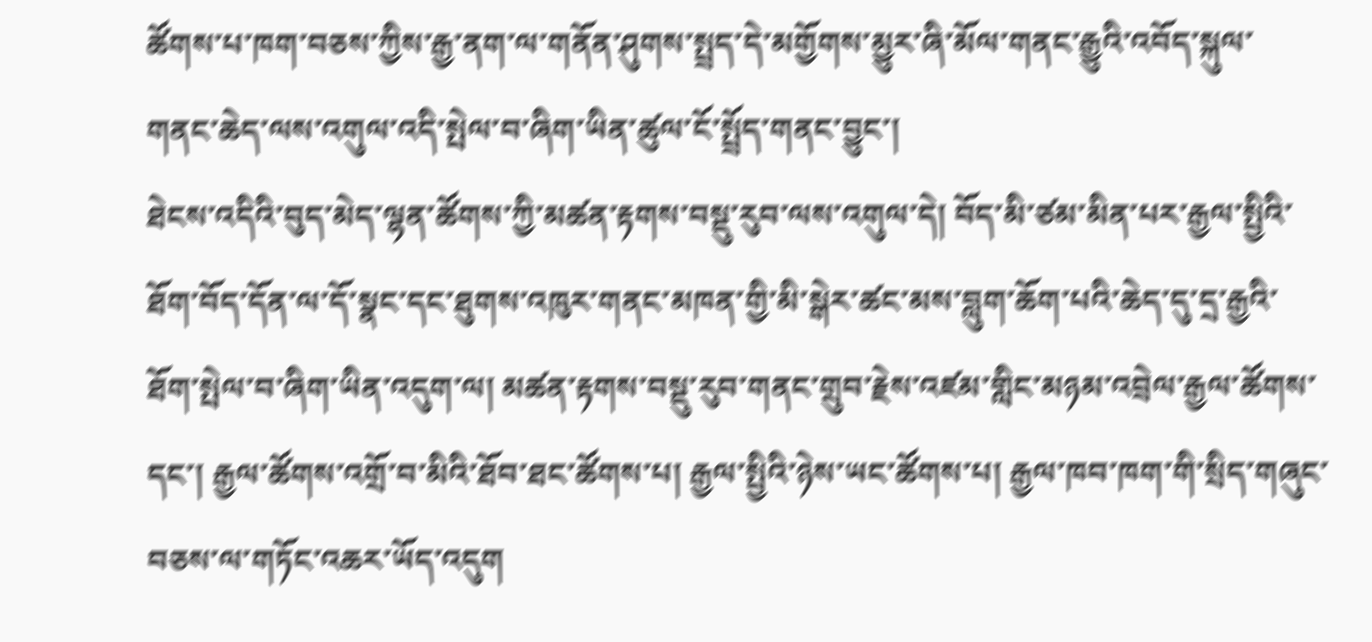ཚོགས་པ་ཁག་བཅས་ཀྱིས་རྒྱ་ནག་ལ་གནོན་ཤུགས་སྤྲད་དེ་མགྱོགས་མྱུར་ཞི་མོལ་གནང་རྒྱུའི་འབོད་སྐུལ་གནང་ཆེད་ལས་འགུལ་འདི་སྤེལ་བ་ཞིག་ཡིན་ཚུལ་ངོ་སྤྲོད་གནང་བྱུང་།
ཐེངས་འདིའི་བུད་མེད་ལྷན་ཚོགས་ཀྱི་མཚན་རྟགས་བསྡུ་རུབ་ལས་འགུལ་དེ། བོད་མི་ཙམ་མིན་པར་རྒྱལ་སྤྱིའི་ཐོག་བོད་དོན་ལ་དོ་སྣང་དང་ཐུགས་འཁུར་གནང་མཁན་གྱི་མི་སྒེར་ཚང་མས་བླུག་ཆོག་པའི་ཆེད་དུ་དྲ་རྒྱའི་ཐོག་སྤེལ་བ་ཞིག་ཡིན་འདུག་ལ། མཚན་རྟགས་བསྡུ་རུབ་གནང་གྲུབ་རྗེས་འཛམ་གླིང་མཉམ་འབྲེལ་རྒྱལ་ཚོགས་དང་། རྒྱལ་ཚོགས་འགྲོ་བ་མིའི་ཐོབ་ཐང་ཚོགས་པ། རྒྱལ་སྤྱིའི་ཉེས་ཡང་ཚོགས་པ། རྒྱལ་ཁབ་ཁག་གི་སྲིད་གཞུང་བཅས་ལ་གཏོང་འཆར་ཡོད་འདུག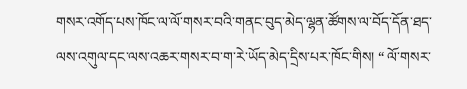གསར་འགོད་པས་ཁོང་ལ་ལོ་གསར་བའི་གནང་བུད་མེད་ལྷན་ཚོགས་ལ་བོད་དོན་ཐད་ལས་འགུལ་དང་ལས་འཆར་གསར་བ་ག་རེ་ཡོད་མེད་དྲིས་པར་ཁོང་གིས། “ ལོ་གསར་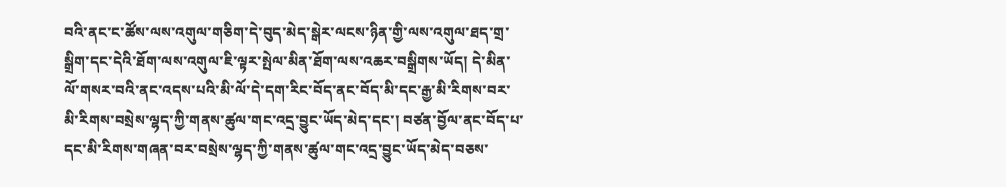བའི་ནང་ང་ཚོས་ལས་འགུལ་གཅིག་དེ་བུད་མེད་སྒེར་ལངས་ཉིན་གྱི་ལས་འགུལ་ཐད་གྲ་སྒྲིག་དང་དེའི་ཐོག་ལས་འགུལ་ཇི་ལྟར་སྤེལ་མིན་ཐོག་ལས་འཆར་བསྒྲིགས་ཡོད། དེ་མིན་ལོ་གསར་བའི་ནང་འདས་པའི་མི་ལོ་དེ་དག་རིང་བོད་ནང་བོད་མི་དང་རྒྱ་མི་རིགས་བར་མི་རིགས་བསྲེས་ལྷད་ཀྱི་གནས་ཚུལ་གང་འདྲ་བྱུང་ཡོད་མེད་དང་། བཙན་བྱོལ་ནང་བོད་པ་དང་མི་རིགས་གཞན་བར་བསྲེས་ལྷད་ཀྱི་གནས་ཚུལ་གང་འདྲ་བྱུང་ཡོད་མེད་བཅས་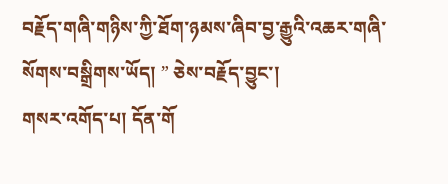བརྗོད་གཞི་གཉིས་ཀྱི་ཐོག་ཉམས་ཞིབ་བྱ་རྒྱུའི་འཆར་གཞི་སོགས་བསྒྲིགས་ཡོད། ” ཅེས་བརྗོད་བྱུང་།
གསར་འགོད་པ། དོན་གོ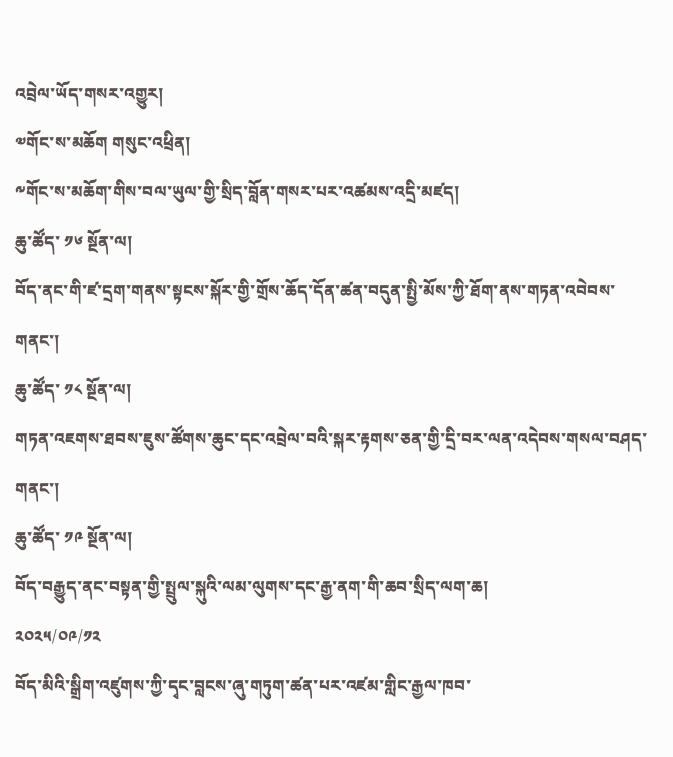འབྲེལ་ཡོད་གསར་འགྱུར།
༧གོང་ས་མཆོག གསུང་འཕྲིན།
༸གོང་ས་མཆོག་གིས་བལ་ཡུལ་གྱི་སྲིད་བློན་གསར་པར་འཚམས་འདྲི་མཛད།
ཆུ་ཚོད་ ༡༦ སྔོན་ལ།
བོད་ནང་གི་ཛ་དྲག་གནས་སྟངས་སྐོར་གྱི་གྲོས་ཆོད་དོན་ཚན་བདུན་སྤྱི་མོས་ཀྱི་ཐོག་ནས་གཏན་འབེབས་གནང་།
ཆུ་ཚོད་ ༡༨ སྔོན་ལ།
གཏན་འཇགས་ཐབས་ཇུས་ཚོགས་ཆུང་དང་འབྲེལ་བའི་སྐར་རྟགས་ཅན་གྱི་དྲི་བར་ལན་འདེབས་གསལ་བཤད་གནང་།
ཆུ་ཚོད་ ༡༩ སྔོན་ལ།
བོད་བརྒྱུད་ནང་བསྟན་གྱི་སྤྲུལ་སྐུའི་ལམ་ལུགས་དང་རྒྱ་ནག་གི་ཆབ་སྲིད་ལག་ཆ།
༢༠༢༥/༠༩/༡༢
བོད་མིའི་སྒྲིག་འཛུགས་ཀྱི་དྭང་བླངས་ཞུ་གཏུག་ཚན་པར་འཛམ་གླིང་རྒྱལ་ཁབ་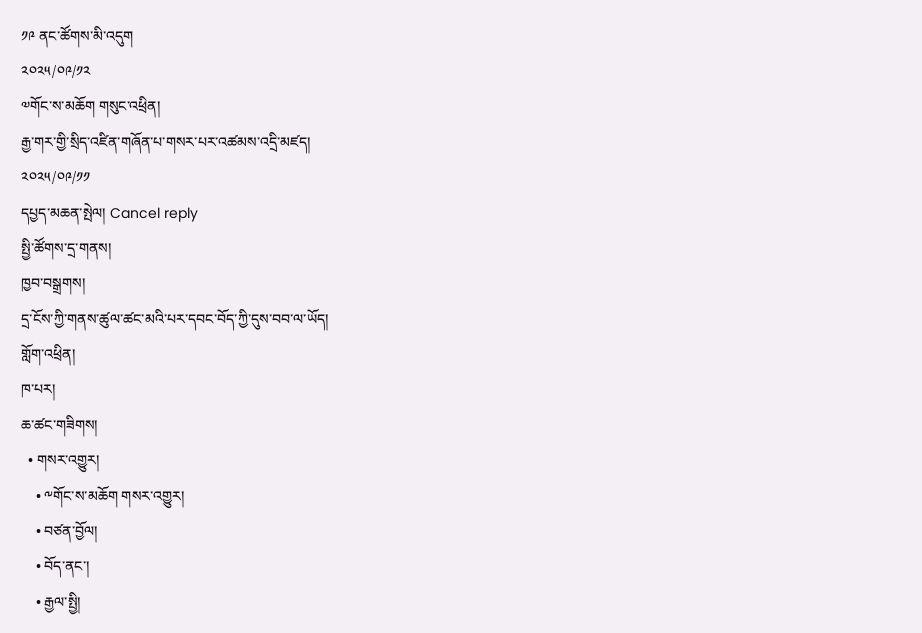༡༩ ནང་ཚོགས་མི་འདུག
༢༠༢༥/༠༩/༡༢
༧གོང་ས་མཆོག གསུང་འཕྲིན།
རྒྱ་གར་གྱི་སྲིད་འཛིན་གཞོན་པ་གསར་པར་འཚམས་འདྲི་མཛད།
༢༠༢༥/༠༩/༡༡
དཔྱད་མཆན་སྤེལ། Cancel reply
སྤྱི་ཚོགས་དྲ་གནས།
ཁྱབ་བསྒྲགས།
དྲ་ངོས་ཀྱི་གནས་ཚུལ་ཚང་མའི་པར་དབང་བོད་ཀྱི་དུས་བབ་ལ་ཡོད།
གློག་འཕྲིན།
ཁ་པར།
ཆ་ཚང་གཟིགས།
  • གསར་འགྱུར།
    • ༸གོང་ས་མཆོག གསར་འགྱུར།
    • བཙན་བྱོལ།
    • བོད་ནང་།
    • རྒྱལ་སྤྱི།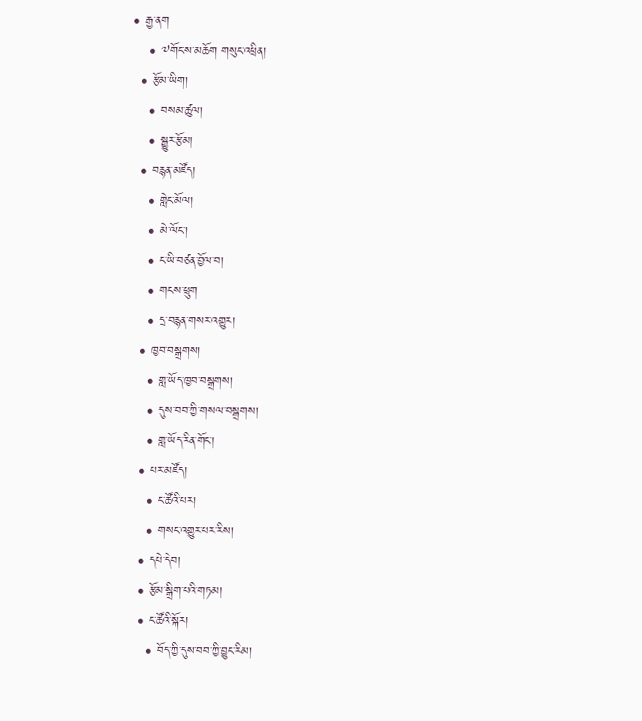• རྒྱ་ནག
    • ༧གོང་ས་མཆོག གསུང་འཕྲིན།
  • རྩོམ་ཡིག།
    • བསམ་ཚུལ།
    • སྒྱུར་རྩོམ།
  • བརྙན་མཛོད།
    • གླེང་མོལ།
    • མེ་ལོང་།
    • ང་ཡི་བཙན་བྱོལ་བ།
    • གངས་ཕྲུག
    • དྲ་བརྙན་གསར་འགྱུར།
  • ཁྱབ་བསྒྲགས།
    • གླ་ཡོད་ཁྱབ་བསྒྲགས།
    • དུས་བབ་ཀྱི་གསལ་བསྒྲགས།
    • གླ་ཡོད་རིན་གོང་།
  • པར་མཛོད།
    • ང་ཚོའི་པར།
    • གསང་འགྱུར་པར་རིས།
  • དཔེ་དེབ།
  • རྩོམ་སྒྲིག་པའི་གཏམ།
  • ང་ཚོའི་སྐོར།
    • བོད་ཀྱི་དུས་བབ་ཀྱི་བྱུང་རིམ།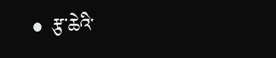• རྩ་ཆེའི་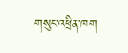གསུང་འཕྲིན་ཁག